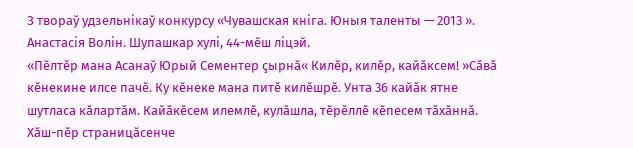З твораў удзельнікаў конкурсу «Чувашская кніга. Юныя таленты — 2013 ».
Анастасія Волін. Шупашкар хулі, 44-мĕш ліцэй.
«Пĕлтĕр мана Асанаў Юрый Сементер çырнă« Килĕр, килĕр, кайăксем! »Сăвă кĕнекине илсе пачĕ. Ку кĕнеке мана питĕ килĕшрĕ. Унта 36 кайăк ятне шутласа кăлартăм. Кайăкĕсем илемлĕ, кулăшла, тĕрĕллĕ кĕпесем тăхăннă. Хăш-пĕр страницăсенче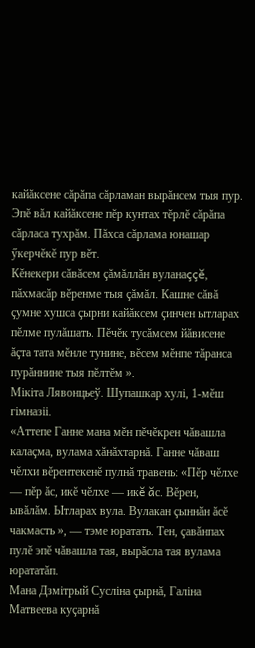кайăксене сăрăпа сăрламан вырăнсем тыя пур. Эпĕ вăл кайăксене пĕр кунтах тĕрлĕ сăрăпа сăрласа тухрăм. Пăхса сăрлама юнашар ӳкерчĕкĕ пур вĕт.
Кĕнекери сăвăсем çăмăллăн вуланаççĕ, пăхмасăр вĕренме тыя çăмăл. Кашне сăвă çумне хушса çырни кайăксем çинчен ытларах пĕлме пулăшать. Пĕчĕк тусăмсем йăвисене ăçта тата мĕнле тунине, вĕсем мĕнпе тăранса пурăннине тыя пĕлтĕм ».
Мікіта Лявонцьеў. Шупашкар хулі, 1-мĕш гімназіі.
«Аттепе Ганне мана мĕн пĕчĕкрен чăвашла калаçма, вулама хăнăхтарнă. Ганне чăваш чĕлхи вĕрентекенĕ пулнă травень: «Пĕр чĕлхе — пĕр ăс, икĕ чĕлхе — икĕ ăс. Вĕрен, ывăлăм. Ытларах вула. Вулакан çыннăн ăсĕ чакмасть », — тэме юратать. Тен, çавăнпах пулĕ эпĕ чăвашла тая, вырăсла тая вулама юрататăп.
Мана Дзмітрый Сусліна çырнă, Галіна Матвеева куçарнă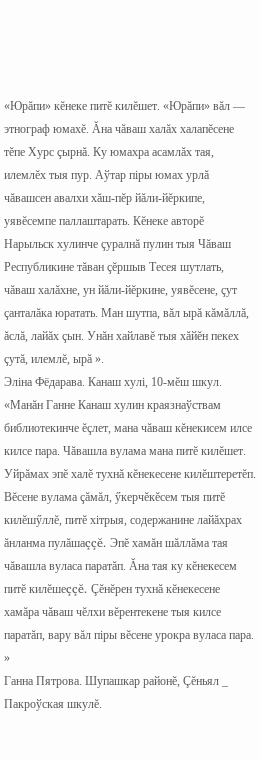«Юрăпи» кĕнеке питĕ килĕшет. «Юрăпи» вăл — этнограф юмахĕ. Ăна чăваш халăх халапĕсене тĕпе Хурс çырнă. Ку юмахра асамлăх тая, илемлĕх тыя пур. Аўтар піры юмах урлă чăвашсен авалхи хăш-пĕр йăли-йĕркипе, уявĕсемпе паллаштарать. Кĕнеке авторĕ Нарыльск хулинче çуралнă пулин тыя Чăваш Республикине тăван çĕршыв Тесея шутлать, чăваш халăхне, ун йăли-йĕркине, уявĕсене, çут çанталăка юратать. Ман шутпа, вăл ырă кăмăллă, ăслă, лайăх çын. Унăн хайлавĕ тыя хăйĕн пекех çутă, илемлĕ, ырă ».
Эліна Фёдарава. Канаш хулі, 10-мĕш шкул.
«Манăн Ганне Канаш хулин краязнаўствам библиотекинче ĕçлет, мана чăваш кĕнекисем илсе килсе пара. Чăвашла вулама мана питĕ килĕшет. Уйрăмах эпĕ халĕ тухнă кĕнекесене килĕштеретĕп. Вĕсене вулама çăмăл, ӳкерчĕкĕсем тыя питĕ килĕшӳллĕ, питĕ хітрыя, содержанине лайăхрах ăнланма пулăшаççĕ. Эпĕ хамăн шăллăма тая чăвашла вуласа паратăп. Ăна тая ку кĕнекесем питĕ килĕшеççĕ. Çĕнĕрен тухнă кĕнекесене хамăра чăваш чĕлхи вĕрентекене тыя килсе паратăп, вару вăл піры вĕсене урокра вуласа пара. »
Ганна Пятрова. Шупашкар районĕ, Çĕньял _ Пакроўская шкулĕ.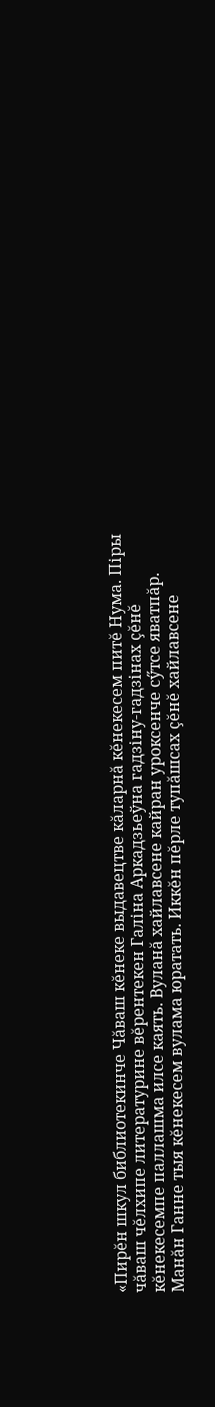«Пирĕн шкул библиотекинче Чăваш кĕнеке выдавецтве кăларнă кĕнекесем питĕ Нума. Піры чăваш чĕлхипе литературине вĕрентекен Галіна Аркадзьеўна гадзіну-гадзінах çĕнĕ кĕнекесемпе паллашма илсе каять. Вуланă хайлавсене кайран уроксенче сӳтсе яватпăр.
Манăн Ганне тыя кĕнекесем вулама юратать. Иккĕн пĕрле тупăшсах çĕнĕ хайлавсене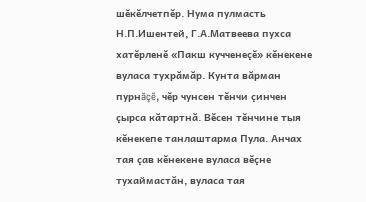шĕкĕлчетпĕр. Нума пулмасть Н.П.Ишентей, Г.А.Матвеева пухса хатĕрленĕ «Пакш кучченеçĕ» кĕнекене вуласа тухрăмăр. Кунта вăрман пурнăçĕ, чĕр чунсен тĕнчи çинчен çырса кăтартнă. Вĕсен тĕнчине тыя кĕнекепе танлаштарма Пула. Анчах тая çав кĕнекене вуласа вĕçне тухаймастăн, вуласа тая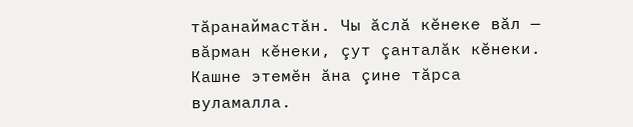тăранаймастăн. Чы ăслă кĕнеке вăл — вăрман кĕнеки, çут çанталăк кĕнеки. Кашне этемĕн ăна çине тăрса вуламалла.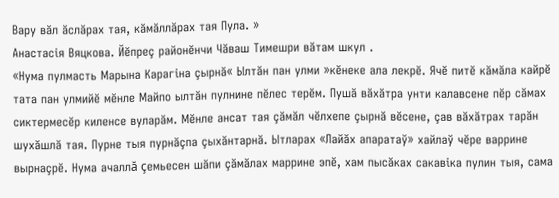Вару вăл ăслăрах тая, кăмăллăрах тая Пула. »
Анастасія Вяцкова. Йĕпреç районĕнчи Чăваш Тимешри вăтам шкул .
«Нума пулмасть Марына Карагіна çырнă« Ылтăн пан улми »кĕнеке ала лекрĕ. Ячĕ питĕ кăмăла кайрĕ тата пан улмийĕ мĕнле Майпо ылтăн пулнине пĕлес терĕм. Пушă вăхăтра унти калавсене пĕр сăмах сиктермесĕр киленсе вуларăм. Мĕнле ансат тая çăмăл чĕлхепе çырнă вĕсене, çав вăхăтрах тарăн шухăшлă тая. Пурне тыя пурнăçпа çыхăнтарнă. Ытларах «Лайăх апаратаў» хайлаў чĕре варрине вырнаçрĕ. Нума ачаллă çемьесен шăпи çăмăлах маррине эпĕ, хам пысăках сакавіка пулин тыя, сама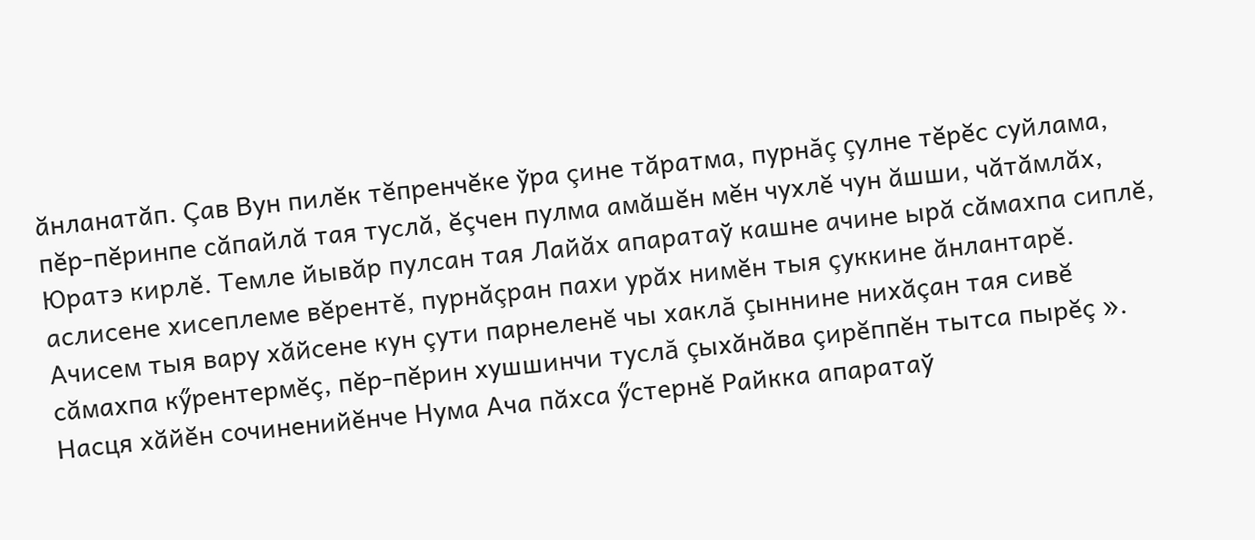ăнланатăп. Çав Вун пилĕк тĕпренчĕке ўра çине тăратма, пурнăç çулне тĕрĕс суйлама, пĕр-пĕринпе сăпайлă тая туслă, ĕçчен пулма амăшĕн мĕн чухлĕ чун ăшши, чăтăмлăх, Юратэ кирлĕ. Темле йывăр пулсан тая Лайăх апаратаў кашне ачине ырă сăмахпа сиплĕ, аслисене хисеплеме вĕрентĕ, пурнăçран пахи урăх нимĕн тыя çуккине ăнлантарĕ. Ачисем тыя вару хăйсене кун çути парнеленĕ чы хаклă çыннине нихăçан тая сивĕ сăмахпа кӳрентермĕç, пĕр-пĕрин хушшинчи туслă çыхăнăва çирĕппĕн тытса пырĕç ».
Насця хăйĕн сочиненийĕнче Нума Ача пăхса ӳстернĕ Райкка апаратаў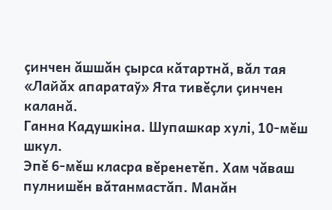çинчен ăшшăн çырса кăтартнă, вăл тая «Лайăх апаратаў» Ята тивĕçли çинчен каланă.
Ганна Кадушкіна. Шупашкар хулі, 10-мĕш шкул.
Эпĕ 6-мĕш класра вĕренетĕп. Хам чăваш пулнишĕн вăтанмастăп. Манăн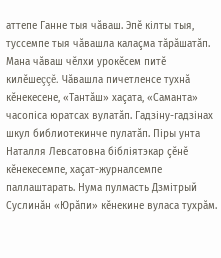аттепе Ганне тыя чăваш. Эпĕ кілты тыя, туссемпе тыя чăвашла калаçма тăрăшатăп. Мана чăваш чĕлхи урокĕсем питĕ килĕшеççĕ. Чăвашла пичетленсе тухнă кĕнекесене, «Тантăш» хаçата, «Саманта» часопіса юратсах вулатăп. Гадзіну-гадзінах шкул библиотекинче пулатăп. Піры унта Наталля Левсатовна бібліятэкар çĕнĕ кĕнекесемпе, хаçат-журналсемпе паллаштарать. Нума пулмасть Дзмітрый Суслинăн «Юрăпи» кĕнекине вуласа тухрăм.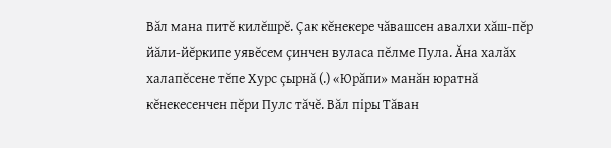Вăл мана питĕ килĕшрĕ. Çак кĕнекере чăвашсен авалхи хăш-пĕр йăли-йĕркипе уявĕсем çинчен вуласа пĕлме Пула. Ăна халăх халапĕсене тĕпе Хурс çырнă (.) «Юрăпи» манăн юратнă кĕнекесенчен пĕри Пулс тăчĕ. Вăл піры Тăван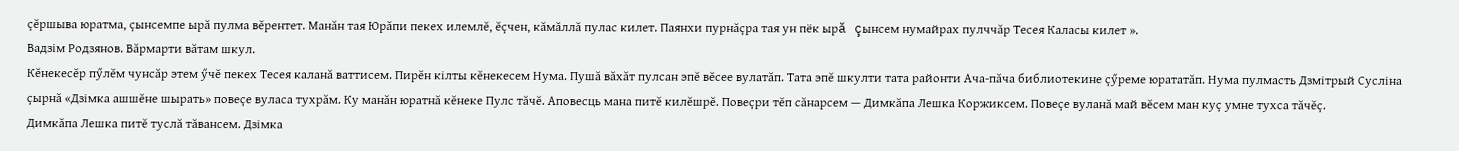çĕршыва юратма, çынсемпе ырă пулма вĕрентет. Манăн тая Юрăпи пекех илемлĕ, ĕçчен, кăмăллă пулас килет. Паянхи пурнăçра тая ун пёк ырă çынсем нумайрах пулччăр Тесея Каласы килет ».
Вадзім Родзянов. Вăрмарти вăтам шкул.
Кĕнекесĕр пӳлĕм чунсăр этем ӳчĕ пекех Тесея каланă ваттисем. Пирĕн кілты кĕнекесем Нума. Пушă вăхăт пулсан эпĕ вĕсее вулатăп. Тата эпĕ шкулти тата районти Ача-пăча библиотекине çӳреме юрататăп. Нума пулмасть Дзмітрый Сусліна çырнă «Дзімка ашшĕне шырать» повеçе вуласа тухрăм. Ку манăн юратнă кĕнеке Пулс тăчĕ. Аповесць мана питĕ килĕшрĕ. Повеçри тĕп сăнарсем — Димкăпа Лешка Коржиксем. Повеçе вуланă май вĕсем ман куç умне тухса тăчĕç.
Димкăпа Лешка питĕ туслă тăвансем. Дзімка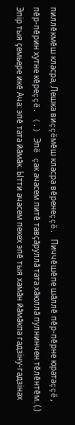пиллĕкмĕш класра, Лешка виççĕмĕш класра вĕренеççĕ. Пиччĕшĕпе шăллĕ пĕр-пĕрне юратаççĕ, пĕр-пĕрин хутне кĕреççĕ. (.) Эпĕ çак ачасем питĕ тавçăруллă тата хăюллă пулнинчен тĕлĕнтĕм. (.) Эпір тыя çемьере икĕ Ача: эпĕ тата йăмăк. Ытти ачасем пекех эпĕ тыя хамăн йăмăкпа гадзіну-гадзінах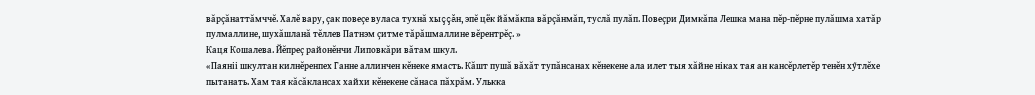вăрçăнаттăмччĕ. Халĕ вару, çак повеçе вуласа тухнă хыççăн, эпĕ цёк йăмăкпа вăрçăнмăп, туслă пулăп. Повеçри Димкăпа Лешка мана пĕр-пĕрне пулăшма хатăр пулмаллине, шухăшланă тĕллев Патнэм çитме тăрăшмаллине вĕрентрĕç. »
Каця Кошалева. Йĕпреç районĕнчи Липовкăри вăтам шкул.
«Паяніі шкултан килнĕренпех Ганне аллинчен кĕнеке ямасть. Кăшт пушă вăхăт тупăнсанах кĕнекене ала илет тыя хăйне ніках тая ан кансĕрлетĕр тенĕн хӳтлĕхе пытанать. Хам тая кăсăклансах хайхи кĕнекене сăнаса пăхрăм. Улькка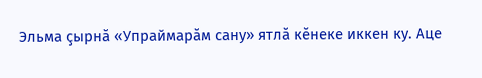Эльма çырнă «Упраймарăм сану» ятлă кĕнеке иккен ку. Аце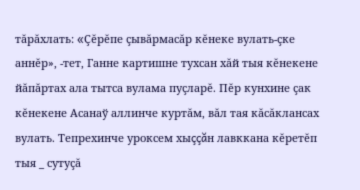тăрăхлать: «Çĕрĕпе çывăрмасăр кĕнеке вулать-çке аннĕр», -тет, Ганне картишне тухсан хăй тыя кĕнекене йăпăртах ала тытса вулама пуçларĕ. Пĕр кунхине çак кĕнекене Асанаў аллинче куртăм, вăл тая кăсăклансах вулать. Тепрехинче уроксем хыççăн лавккана кĕретĕп тыя _ сутуçă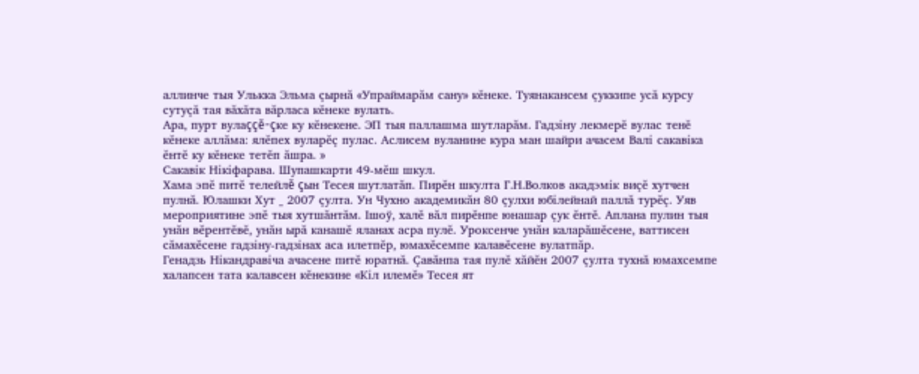аллинче тыя Улькка Эльма çырнă «Упраймарăм сану» кĕнеке. Туянакансем çуккипе усă курсу сутуçă тая вăхăта вăрласа кĕнеке вулать.
Ара, пурт вулаççĕ-çке ку кĕнекене. ЭП тыя паллашма шутларăм. Гадзіну лекмерĕ вулас тенĕ кĕнеке аллăма: ялĕпех вуларĕç пулас. Аслисем вуланине кура ман шайри ачасем Валі сакавіка ĕнтĕ ку кĕнеке тетĕп ăшра. »
Сакавік Нікіфарава. Шупашкарти 49-мĕш шкул.
Хама эпĕ питĕ телейлĕ çын Тесея шутлатăп. Пирĕн шкулта Г.Н.Волков акадэмік виçĕ хутчен пулнă. Юлашки Хут _ 2007 çулта. Ун Чухно академикăн 80 çулхи юбілейнай паллă турĕç. Уяв мероприятине эпĕ тыя хутшăнтăм. Ішоў, халĕ вăл пирĕнпе юнашар çук ĕнтĕ. Аплана пулин тыя унăн вĕрентĕвĕ, унăн ырă канашĕ яланах асра пулĕ. Уроксенче унăн каларăшĕсене, ваттисен сăмахĕсене гадзіну-гадзінах аса илетпĕр, юмахĕсемпе калавĕсене вулатпăр.
Генадзь Нікандравіча ачасене питĕ юратнă. Çавăнпа тая пулĕ хăйĕн 2007 çулта тухнă юмахсемпе халапсен тата калавсен кĕнекине «Кіл илемĕ» Тесея ят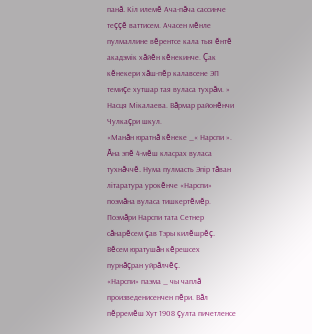панă. Кіл илемĕ Ача-пăча сассинче теççĕ ваттисем. Ачасен мĕнле пулмаллине вĕрентсе кала тыя ĕнтĕ акадэмік хăйĕн кĕнекинче. Çак кĕнекери хăш-пĕр калавсене ЭП темиçе хутшар тая вуласа тухрăм. »
Насця Мікалаева. Вăрмар районĕнчи Чулкаçри шкул.
«Манăн юратнă кĕнеке _« Нарспи ». Ăна эпĕ 4-мĕш класрах вуласа тухнăччĕ. Нума пулмасть Эпір тăван літаратура урокĕнче «Нарспи» поэмăна вуласа тишкертĕмĕр. Поэмăри Нарспи тата Сетнер сăнарĕсем çав Тэры килĕшрĕç. Вĕсем юратушăн кĕрешсех пурнăçран уйрăлчĕç.
«Нарспи» паэма _ чы чаплă произведенисенчен пĕри. Вăл пĕрремĕш Хут 1908 çулта пичетленсе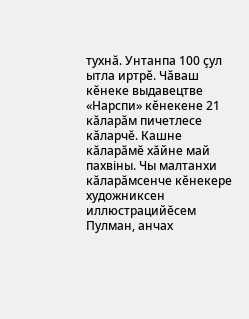тухнă. Унтанпа 100 çул ытла иртрĕ. Чăваш кĕнеке выдавецтве «Нарспи» кĕнекене 21 кăларăм пичетлесе кăларчĕ. Кашне кăларăмĕ хăйне май пахвіны. Чы малтанхи кăларăмсенче кĕнекере художниксен иллюстрацийĕсем Пулман, анчах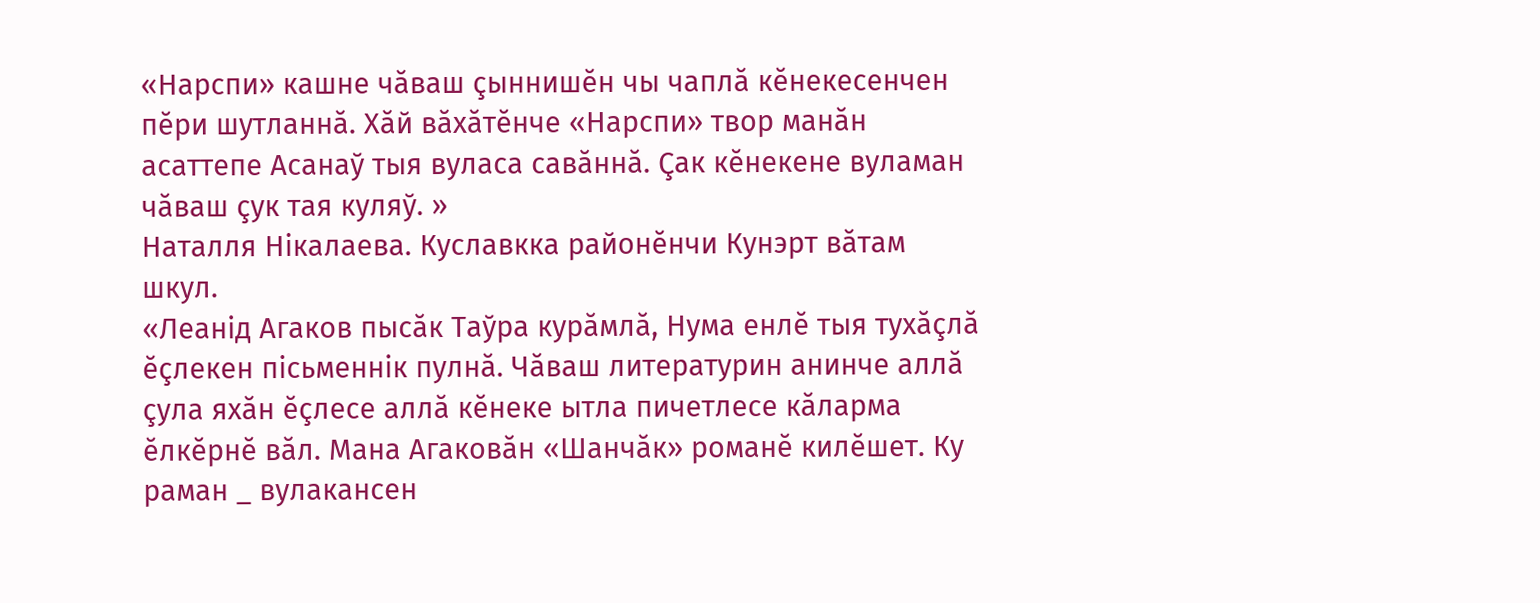«Нарспи» кашне чăваш çыннишĕн чы чаплă кĕнекесенчен пĕри шутланнă. Хăй вăхăтĕнче «Нарспи» твор манăн асаттепе Асанаў тыя вуласа савăннă. Çак кĕнекене вуламан чăваш çук тая куляў. »
Наталля Нікалаева. Куславкка районĕнчи Кунэрт вăтам шкул.
«Леанід Агаков пысăк Таўра курăмлă, Нума енлĕ тыя тухăçлă ĕçлекен пісьменнік пулнă. Чăваш литературин анинче аллă çула яхăн ĕçлесе аллă кĕнеке ытла пичетлесе кăларма ĕлкĕрнĕ вăл. Мана Агаковăн «Шанчăк» романĕ килĕшет. Ку раман _ вулакансен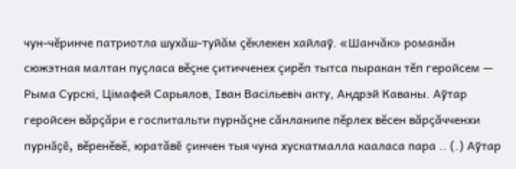чун-чĕринче патриотла шухăш-туйăм çĕклекен хайлаў. «Шанчăк» романăн сюжэтная малтан пуçласа вĕçне çитичченех çирĕп тытса пыракан тĕп геройсем — Рыма Сурскі, Цімафей Сарьялов, Іван Васільевіч акту, Андрэй Каваны. Аўтар геройсен вăрçăри е госпитальти пурнăçне сăнланипе пĕрлех вĕсен вăрçăчченхи пурнăçĕ, вĕренĕвĕ, юратăвĕ çинчен тыя чуна хускатмалла кааласа пара .. (.) Аўтар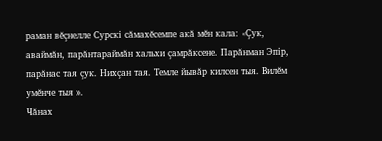раман вĕçнелле Сурскі сăмахĕсемпе акă мĕн кала: «Çук, аваймăн, парăнтараймăн хальхи çамрăксене. Парăнман Эпір, парăнас тая çук. Нихçан тая. Темле йывăр килсен тыя. Вилĕм умĕнче тыя ».
Чăнах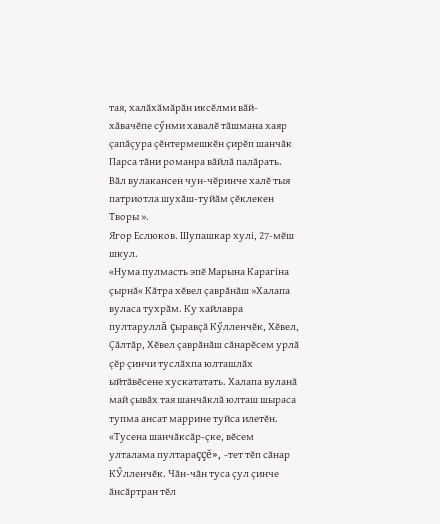тая, халăхăмăрăн иксĕлми вăй-хăвачĕпе сӳнми хавалĕ тăшмана хаяр çапăçура çĕнтермешкĕн çирĕп шанчăк Парса тăни романра вăйлă палăрать. Вăл вулакансен чун-чĕринче халĕ тыя патриотла шухăш-туйăм çĕклекен Творы ».
Ягор Еслюков. Шупашкар хулі, 27-мĕш шкул.
«Нума пулмасть эпĕ Марына Карагіна çырнă« Кăтра хĕвел çаврăнăш »Халапа вуласа тухрăм. Ку хайлавра пултаруллă çыравçă Кӳлленчĕк, Хĕвел, Çăлтăр, Хĕвел çаврăнăш сăнарĕсем урлă çĕр çинчи туслăхпа юлташлăх ыйтăвĕсене хускататать. Халапа вуланă май çывăх тая шанчăклă юлташ шыраса тупма ансат маррине туйса илетĕн. «Тусена шанчăксăр-çке, вĕсем улталама пултараççĕ», -тет тĕп сăнар КӲлленчĕк. Чăн-чăн туса çул çинче ăнсăртран тĕл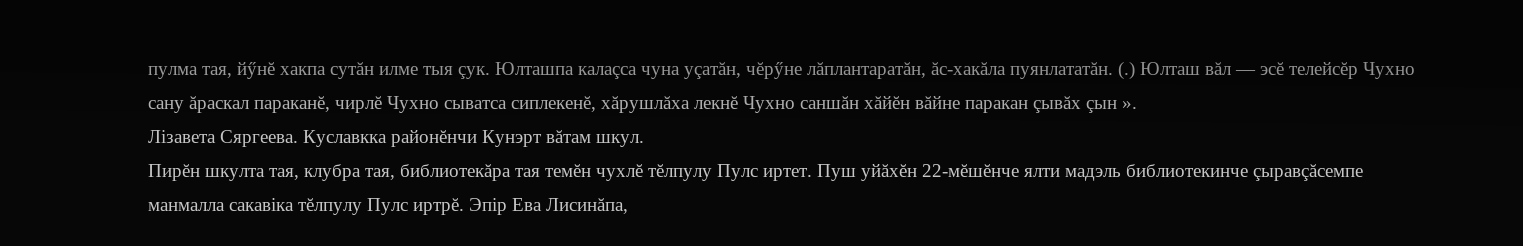пулма тая, йӳнĕ хакпа сутăн илме тыя çук. Юлташпа калаçса чуна уçатăн, чĕрӳне лăплантаратăн, ăс-хакăла пуянлататăн. (.) Юлташ вăл — эсĕ телейсĕр Чухно сану ăраскал параканĕ, чирлĕ Чухно сыватса сиплекенĕ, хăрушлăха лекнĕ Чухно саншăн хăйĕн вăйне паракан çывăх çын ».
Лізавета Сяргеева. Куславкка районĕнчи Кунэрт вăтам шкул.
Пирĕн шкулта тая, клубра тая, библиотекăра тая темĕн чухлĕ тĕлпулу Пулс иртет. Пуш уйăхĕн 22-мĕшĕнче ялти мадэль библиотекинче çыравçăсемпе манмалла сакавіка тĕлпулу Пулс иртрĕ. Эпір Ева Лисинăпа,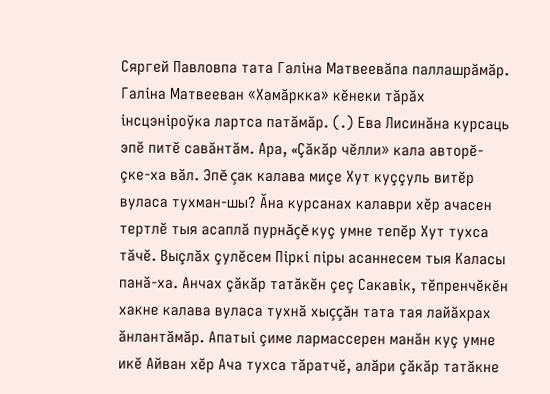Сяргей Павловпа тата Галіна Матвеевăпа паллашрăмăр. Галіна Матвееван «Хамăркка» кĕнеки тăрăх інсцэніроўка лартса патăмăр. (.) Ева Лисинăна курсаць эпĕ питĕ савăнтăм. Ара, «Çăкăр чĕлли» кала авторĕ-çке-ха вăл. Эпĕ çак калава миçе Хут куççуль витĕр вуласа тухман-шы? Ăна курсанах калаври хĕр ачасен тертлĕ тыя асаплă пурнăçĕ куç умне тепĕр Хут тухса тăчĕ. Выçлăх çулĕсем Піркі піры асаннесем тыя Каласы панă-ха. Анчах çăкăр татăкĕн çеç Сакавік, тĕпренчĕкĕн хакне калава вуласа тухнă хыççăн тата тая лайăхрах ăнлантăмăр. Апатыі çиме лармассерен манăн куç умне икĕ Айван хĕр Ача тухса тăратчĕ, алăри çăкăр татăкне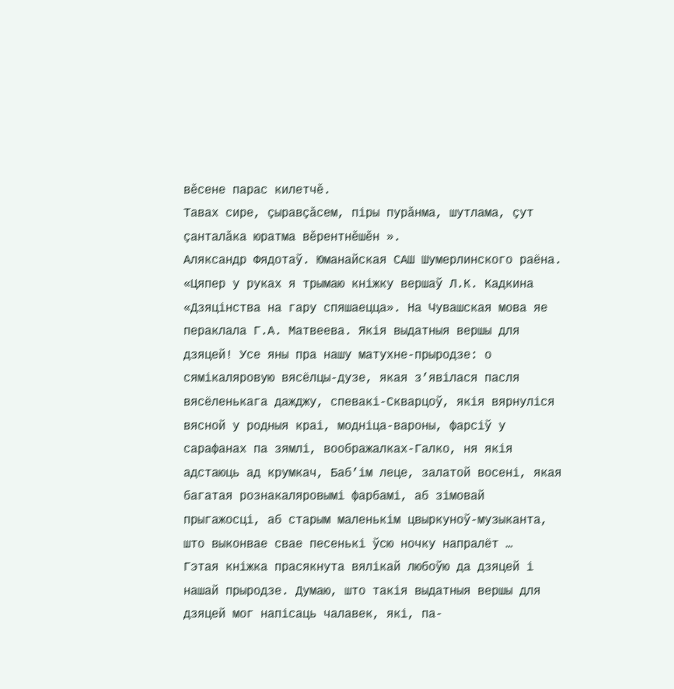вĕсене парас килетчĕ.
Тавах сире, çыравçăсем, піры пурăнма, шутлама, çут çанталăка юратма вĕрентнĕшĕн ».
Аляксандр Фядотаў. Юманайская САШ Шумерлинского раёна.
«Цяпер у руках я трымаю кніжку вершаў Л.К. Кадкина «Дзяцінства на гару спяшаецца». На Чувашская мова яе пераклала Г.А. Матвеева. Якія выдатныя вершы для дзяцей! Усе яны пра нашу матухне-прыродзе: о сямікаляровую вясёлцы-дузе, якая з’явілася пасля вясёленькага дажджу, спевакі-Скварцоў, якія вярнуліся вясной у родныя краі, модніца-вароны, фарсіў у сарафанах па зямлі, воображалках-Галко, ня якія адстаюць ад крумкач, Баб’ім леце, залатой восені, якая багатая рознакаляровымі фарбамі, аб зімовай прыгажосці, аб старым маленькім цвыркуноў-музыканта, што выконвае свае песенькі ўсю ночку напралёт …
Гэтая кніжка прасякнута вялікай любоўю да дзяцей і нашай прыродзе. Думаю, што такія выдатныя вершы для дзяцей мог напісаць чалавек, які, па-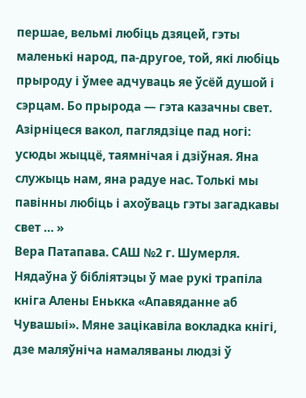першае, вельмі любіць дзяцей, гэты маленькі народ, па-другое, той, які любіць прыроду і ўмее адчуваць яе ўсёй душой і сэрцам. Бо прырода — гэта казачны свет. Азірніцеся вакол, паглядзіце пад ногі: усюды жыццё, таямнічая і дзіўная. Яна служыць нам, яна радуе нас. Толькі мы павінны любіць і ахоўваць гэты загадкавы свет … »
Вера Патапава. САШ №2 г. Шумерля.
Нядаўна ў бібліятэцы ў мае рукі трапіла кніга Алены Енькка «Апавяданне аб Чувашыі». Мяне зацікавіла вокладка кнігі, дзе маляўніча намаляваны людзі ў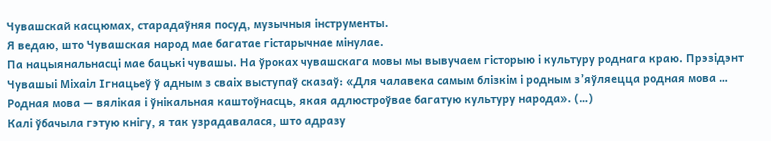Чувашскай касцюмах, старадаўняя посуд, музычныя інструменты.
Я ведаю, што Чувашская народ мае багатае гістарычнае мінулае.
Па нацыянальнасці мае бацькі чувашы. На ўроках чувашскага мовы мы вывучаем гісторыю і культуру роднага краю. Прэзідэнт Чувашыі Міхаіл Ігнацьеў ў адным з сваіх выступаў сказаў: «Для чалавека самым блізкім і родным з’яўляецца родная мова … Родная мова — вялікая і ўнікальная каштоўнасць, якая адлюстроўвае багатую культуру народа». (…)
Калі ўбачыла гэтую кнігу, я так узрадавалася, што адразу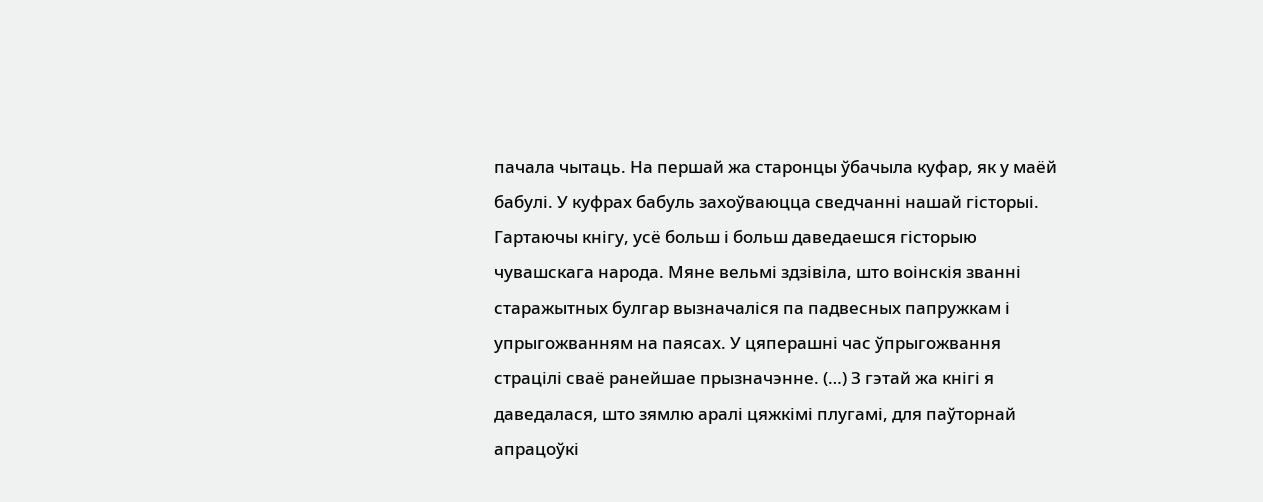пачала чытаць. На першай жа старонцы ўбачыла куфар, як у маёй бабулі. У куфрах бабуль захоўваюцца сведчанні нашай гісторыі. Гартаючы кнігу, усё больш і больш даведаешся гісторыю чувашскага народа. Мяне вельмі здзівіла, што воінскія званні старажытных булгар вызначаліся па падвесных папружкам і упрыгожванням на паясах. У цяперашні час ўпрыгожвання страцілі сваё ранейшае прызначэнне. (…) З гэтай жа кнігі я даведалася, што зямлю аралі цяжкімі плугамі, для паўторнай апрацоўкі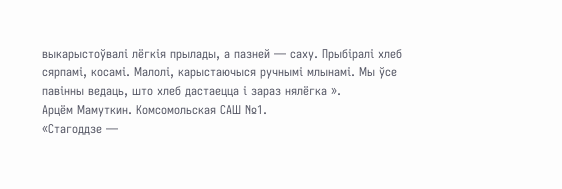выкарыстоўвалі лёгкія прылады, а пазней — саху. Прыбіралі хлеб сярпамі, косамі. Малолі, карыстаючыся ручнымі млынамі. Мы ўсе павінны ведаць, што хлеб дастаецца і зараз нялёгка ».
Арцём Мамуткин. Комсомольская САШ №1.
«Стагоддзе —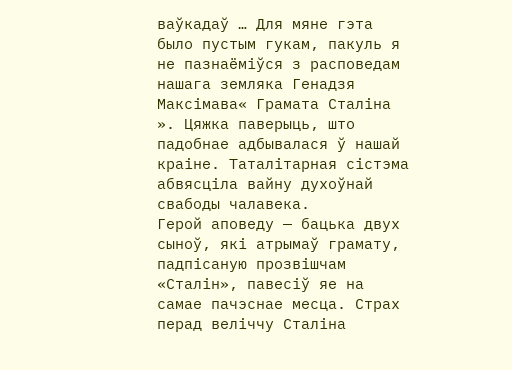ваўкадаў … Для мяне гэта было пустым гукам, пакуль я не пазнаёміўся з расповедам нашага земляка Генадзя Максімава« Грамата Сталіна ». Цяжка паверыць, што падобнае адбывалася ў нашай краіне. Таталітарная сістэма абвясціла вайну духоўнай свабоды чалавека.
Герой аповеду — бацька двух сыноў, які атрымаў грамату, падпісаную прозвішчам «Сталін», павесіў яе на самае пачэснае месца. Страх перад веліччу Сталіна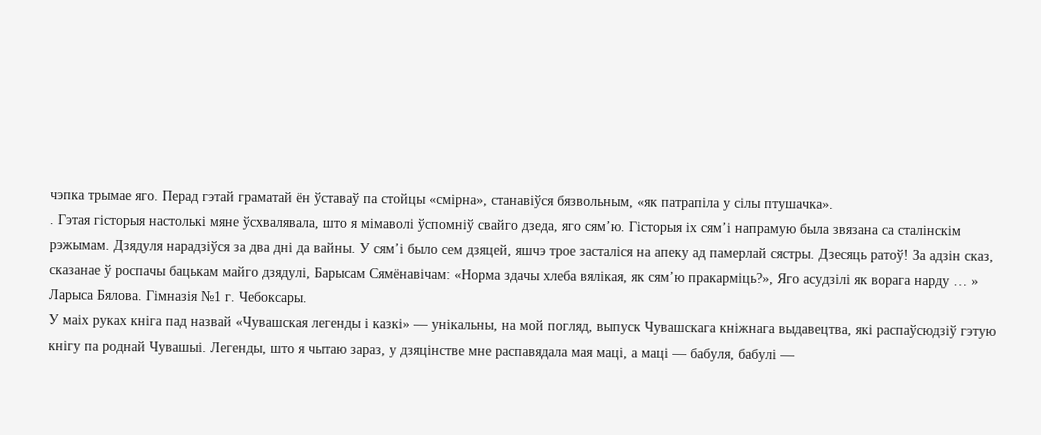чэпка трымае яго. Перад гэтай граматай ён ўставаў па стойцы «смірна», станавіўся бязвольным, «як патрапіла у сілы птушачка».
. Гэтая гісторыя настолькі мяне ўсхвалявала, што я мімаволі ўспомніў свайго дзеда, яго сям’ю. Гісторыя іх сям’і напрамую была звязана са сталінскім рэжымам. Дзядуля нарадзіўся за два дні да вайны. У сям’і было сем дзяцей, яшчэ трое засталіся на апеку ад памерлай сястры. Дзесяць ратоў! За адзін сказ, сказанае ў роспачы бацькам майго дзядулі, Барысам Сямёнавічам: «Норма здачы хлеба вялікая, як сям’ю пракарміць?», Яго асудзілі як ворага нарду … »
Ларыса Бялова. Гімназія №1 г. Чебоксары.
У маіх руках кніга пад назвай «Чувашская легенды і казкі» — унікальны, на мой погляд, выпуск Чувашскага кніжнага выдавецтва, які распаўсюдзіў гэтую кнігу па роднай Чувашыі. Легенды, што я чытаю зараз, у дзяцінстве мне распавядала мая маці, а маці — бабуля, бабулі —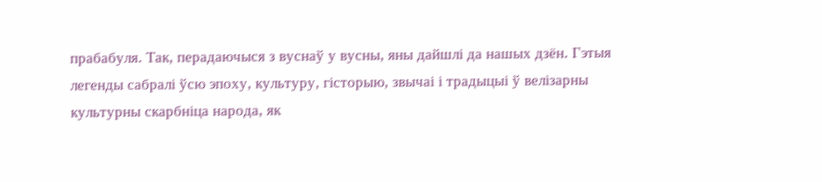прабабуля. Так, перадаючыся з вуснаў у вусны, яны дайшлі да нашых дзён. Гэтыя легенды сабралі ўсю эпоху, культуру, гісторыю, звычаі і традыцыі ў велізарны культурны скарбніца народа, як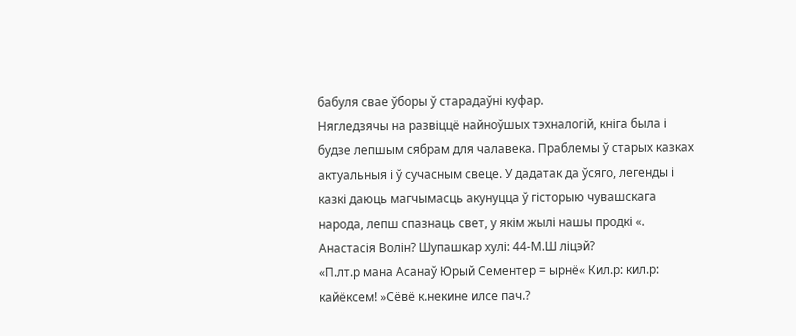бабуля свае ўборы ў старадаўні куфар.
Нягледзячы на развіццё найноўшых тэхналогій, кніга была і будзе лепшым сябрам для чалавека. Праблемы ў старых казках актуальныя і ў сучасным свеце. У дадатак да ўсяго, легенды і казкі даюць магчымасць акунуцца ў гісторыю чувашскага народа, лепш спазнаць свет, у якім жылі нашы продкі «.
Анастасія Волін? Шупашкар хулі: 44-М.Ш ліцэй?
«П.лт.р мана Асанаў Юрый Сементер = ырнё« Кил.р: кил.р: кайёксем! »Сёвё к.некине илсе пач.?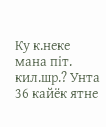Ку к.неке мана піт. кил.шр.? Унта 36 кайёк ятне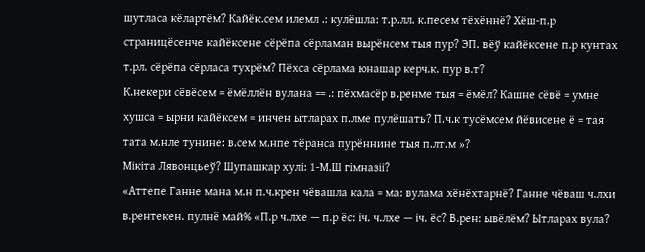шутласа кёлартём? Кайёк.сем илемл .: кулёшла: т.р.лл. к.песем тёхённё? Хёш-п.р страницёсенче кайёксене сёрёпа сёрламан вырёнсем тыя пур? ЭП. вёў кайёксене п.р кунтах т.рл. сёрёпа сёрласа тухрём? Пёхса сёрлама юнашар керч.к. пур в.т?
К.некери сёвёсем = ёмёллён вулана == .: пёхмасёр в.ренме тыя = ёмёл? Кашне сёвё = умне хушса = ырни кайёксем = инчен ытларах п.лме пулёшать? П.ч.к тусёмсем йёвисене ё = тая тата м.нле тунине: в.сем м.нпе тёранса пурённине тыя п.лт.м »?
Мікіта Лявонцьеў? Шупашкар хулі: 1-М.Ш гімназіі?
«Аттепе Ганне мана м.н п.ч.крен чёвашла кала = ма: вулама хёнёхтарнё? Ганне чёваш ч.лхи в.рентекен. пулнё май% «П.р ч.лхе — п.р ёс: іч. ч.лхе — іч. ёс? В.рен: ывёлём? Ытларах вула?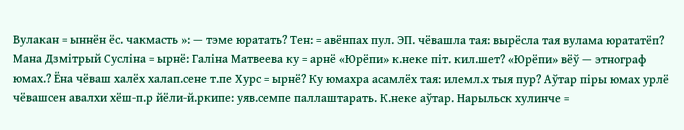Вулакан = ыннён ёс. чакмасть »: — тэме юратать? Тен: = авёнпах пул. ЭП. чёвашла тая: вырёсла тая вулама юрататёп?
Мана Дзмітрый Сусліна = ырнё: Галіна Матвеева ку = арнё «Юрёпи» к.неке піт. кил.шет? «Юрёпи» вёў — этнограф юмах.? Ёна чёваш халёх халап.сене т.пе Хурс = ырнё? Ку юмахра асамлёх тая: илемл.х тыя пур? Аўтар піры юмах урлё чёвашсен авалхи хёш-п.р йёли-й.ркипе: уяв.семпе паллаштарать. К.неке аўтар. Нарыльск хулинче =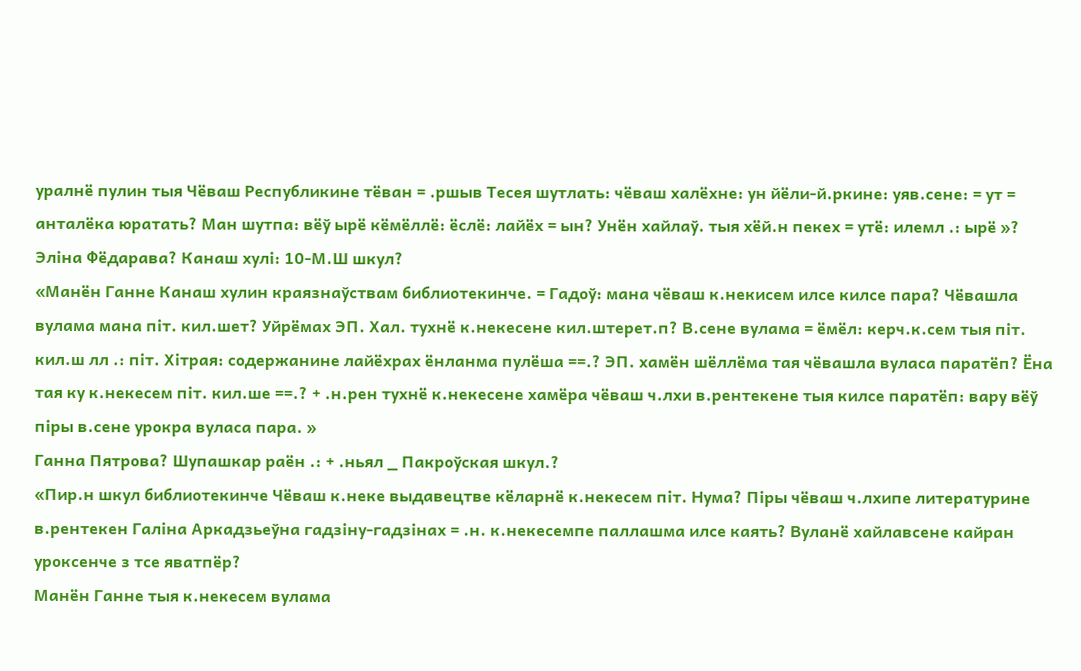уралнё пулин тыя Чёваш Республикине тёван = .ршыв Тесея шутлать: чёваш халёхне: ун йёли-й.ркине: уяв.сене: = ут = анталёка юратать? Ман шутпа: вёў ырё кёмёллё: ёслё: лайёх = ын? Унён хайлаў. тыя хёй.н пекех = утё: илемл .: ырё »?
Эліна Фёдарава? Канаш хулі: 10-М.Ш шкул?
«Манён Ганне Канаш хулин краязнаўствам библиотекинче. = Гадоў: мана чёваш к.некисем илсе килсе пара? Чёвашла вулама мана піт. кил.шет? Уйрёмах ЭП. Хал. тухнё к.некесене кил.штерет.п? В.сене вулама = ёмёл: керч.к.сем тыя піт. кил.ш лл .: піт. Хітрая: содержанине лайёхрах ёнланма пулёша ==.? ЭП. хамён шёллёма тая чёвашла вуласа паратёп? Ёна тая ку к.некесем піт. кил.ше ==.? + .н.рен тухнё к.некесене хамёра чёваш ч.лхи в.рентекене тыя килсе паратёп: вару вёў піры в.сене урокра вуласа пара. »
Ганна Пятрова? Шупашкар раён .: + .ньял _ Пакроўская шкул.?
«Пир.н шкул библиотекинче Чёваш к.неке выдавецтве кёларнё к.некесем піт. Нума? Піры чёваш ч.лхипе литературине в.рентекен Галіна Аркадзьеўна гадзіну-гадзінах = .н. к.некесемпе паллашма илсе каять? Вуланё хайлавсене кайран уроксенче з тсе яватпёр?
Манён Ганне тыя к.некесем вулама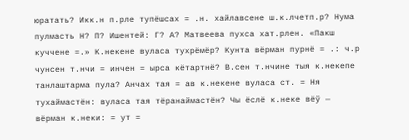юратать? Икк.н п.рле тупёшсах = .н. хайлавсене ш.к.лчетп.р? Нума пулмасть Н? П? Ишентей: Г? А? Матвеева пухса хат.рлен. «Пакш куччене =.» К.некене вуласа тухрёмёр? Кунта вёрман пурнё = .: ч.р чунсен т.нчи = инчен = ырса кётартнё? В.сен т.нчине тыя к.некепе танлаштарма пула? Анчах тая = ав к.некене вуласа ст. = Ня тухаймастён: вуласа тая тёранаймастён? Чы ёслё к.неке вёў — вёрман к.неки: = ут =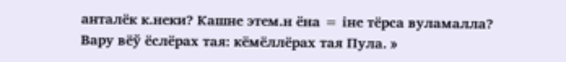анталёк к.неки? Кашне этем.н ёна = іне тёрса вуламалла? Вару вёў ёслёрах тая: кёмёллёрах тая Пула. »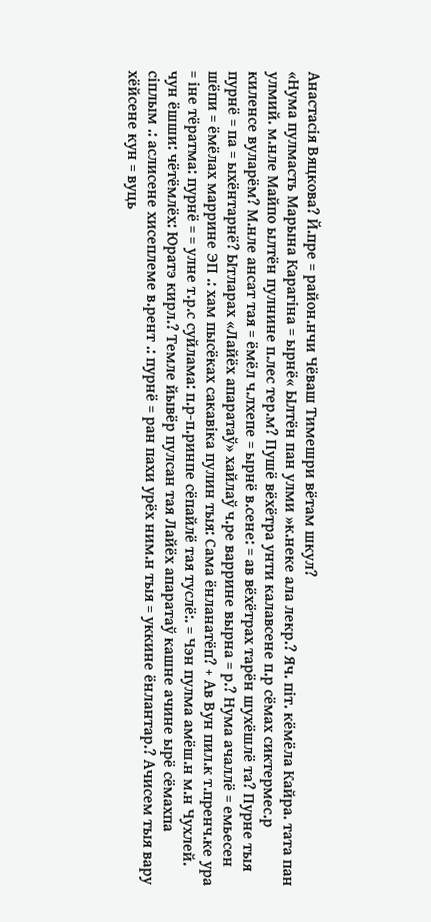Анастасія Вяцкова? Й.пре = район.нчи Чёваш Тимешри вётам шкул?
«Нума пулмасть Марына Карагіна = ырнё« Ылтён пан улми »к.неке ала лекр.? Яч. піт. кёмёла Кайра. тата пан улмий. м.нле Майпо ылтён пулнине п.лес тер.м? Пушё вёхётра унти калавсене п.р сёмах сиктермес.р киленсе вуларём? М.нле ансат тая = ёмёл ч.лхепе = ырнё в.сене: = ав вёхётрах тарён шухёшлё та? Пурне тыя пурнё = па = ыхёнтарнё? Ытларах «Лайёх апаратаў» хайлаў ч.ре варрине вырна = р.? Нума ачаллё = емьесен шёпи = ёмёлах маррине ЭП .: хам пысёках сакавіка пулин тыя: Сама ёнланатёп? + Ав Вун пил.к т.пренч.ке ура = іне тёратма: пурнё = = улне т.р.с суйлама: п.р-п.ринпе сёпайлё тая туслё:. = Чэн пулма амёш.н м.н Чухлей. чун ёшши: чётёмлёх: Юратэ кирл.? Темле йывёр пулсан тая Лайёх апаратаў кашне ачине ырё сёмахпа сіплым .: аслисене хисеплеме в.рент .: пурнё = ран пахи урёх ним.н тыя = уккине ёнлантар.? Ачисем тыя вару хёйсене кун = вуць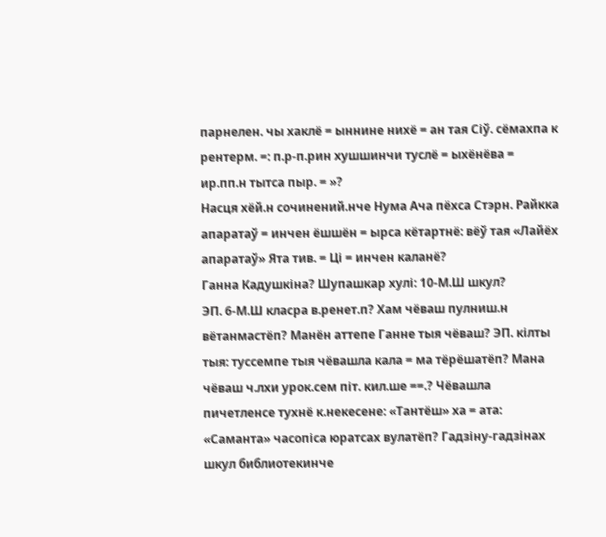парнелен. чы хаклё = ыннине нихё = ан тая Сіў. сёмахпа к рентерм. =: п.р-п.рин хушшинчи туслё = ыхёнёва = ир.пп.н тытса пыр. = »?
Насця хёй.н сочинений.нче Нума Ача пёхса Стэрн. Райкка апаратаў = инчен ёшшён = ырса кётартнё: вёў тая «Лайёх апаратаў» Ята тив. = Ці = инчен каланё?
Ганна Кадушкіна? Шупашкар хулі: 10-М.Ш шкул?
ЭП. 6-М.Ш класра в.ренет.п? Хам чёваш пулниш.н вётанмастёп? Манён аттепе Ганне тыя чёваш? ЭП. кілты тыя: туссемпе тыя чёвашла кала = ма тёрёшатёп? Мана чёваш ч.лхи урок.сем піт. кил.ше ==.? Чёвашла пичетленсе тухнё к.некесене: «Тантёш» ха = ата: «Саманта» часопіса юратсах вулатёп? Гадзіну-гадзінах шкул библиотекинче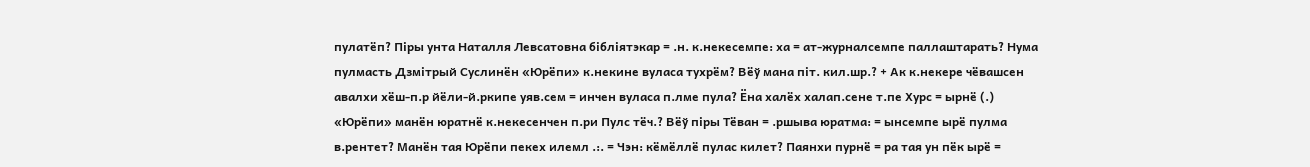пулатёп? Піры унта Наталля Левсатовна бібліятэкар = .н. к.некесемпе: ха = ат-журналсемпе паллаштарать? Нума пулмасть Дзмітрый Суслинён «Юрёпи» к.некине вуласа тухрём? Вёў мана піт. кил.шр.? + Ак к.некере чёвашсен авалхи хёш-п.р йёли-й.ркипе уяв.сем = инчен вуласа п.лме пула? Ёна халёх халап.сене т.пе Хурс = ырнё (.) «Юрёпи» манён юратнё к.некесенчен п.ри Пулс тёч.? Вёў піры Тёван = .ршыва юратма: = ынсемпе ырё пулма в.рентет? Манён тая Юрёпи пекех илемл .:. = Чэн: кёмёллё пулас килет? Паянхи пурнё = ра тая ун пёк ырё =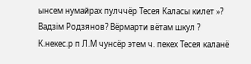ынсем нумайрах пулччёр Тесея Каласы килет »?
Вадзім Родзянов? Вёрмарти вётам шкул ?
К.некес.р п Л.М чунсёр этем ч. пекех Тесея каланё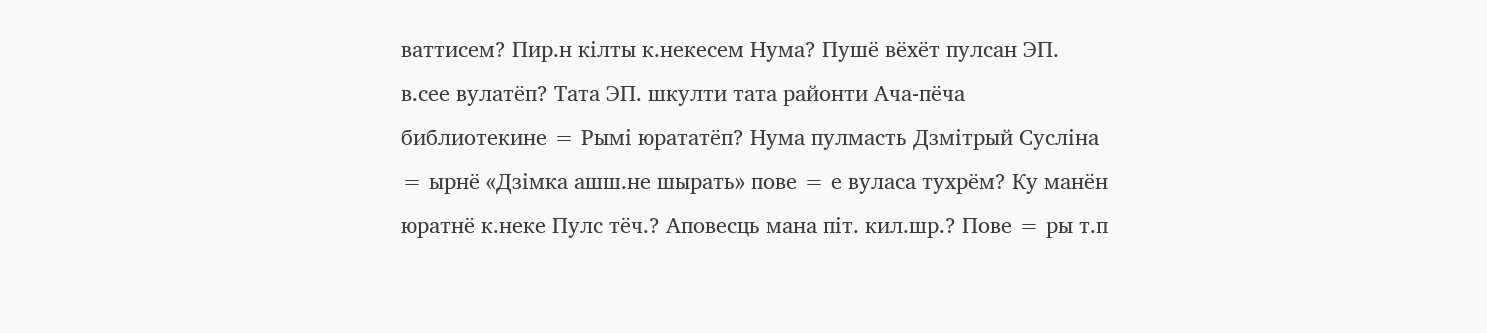ваттисем? Пир.н кілты к.некесем Нума? Пушё вёхёт пулсан ЭП. в.сее вулатёп? Тата ЭП. шкулти тата районти Ача-пёча библиотекине = Рымі юрататёп? Нума пулмасть Дзмітрый Сусліна = ырнё «Дзімка ашш.не шырать» пове = е вуласа тухрём? Ку манён юратнё к.неке Пулс тёч.? Аповесць мана піт. кил.шр.? Пове = ры т.п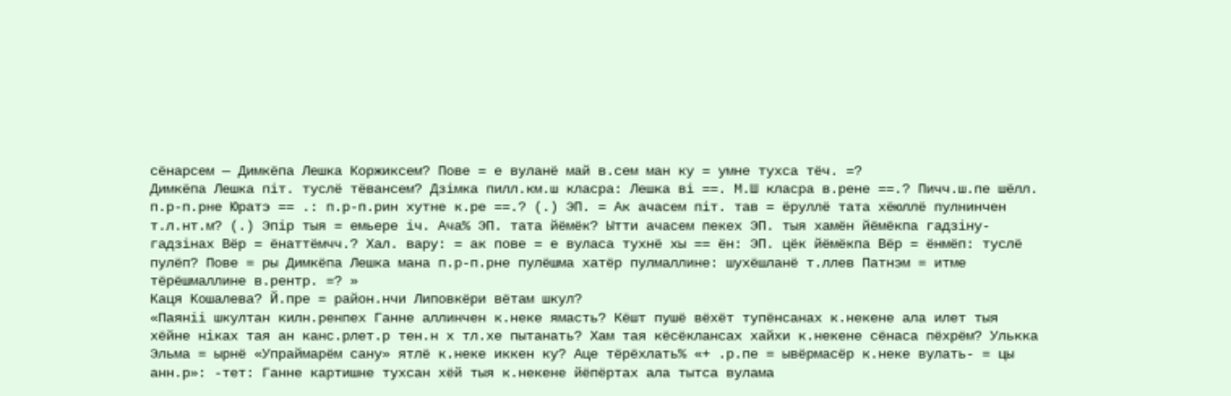сёнарсем — Димкёпа Лешка Коржиксем? Пове = е вуланё май в.сем ман ку = умне тухса тёч. =?
Димкёпа Лешка піт. туслё тёвансем? Дзімка пилл.км.ш класра: Лешка ві ==. М.Ш класра в.рене ==.? Пичч.ш.пе шёлл. п.р-п.рне Юратэ == .: п.р-п.рин хутне к.ре ==.? (.) ЭП. = Ак ачасем піт. тав = ёруллё тата хёюллё пулнинчен т.л.нт.м? (.) Эпір тыя = емьере іч. Ача% ЭП. тата йёмёк? Ытти ачасем пекех ЭП. тыя хамён йёмёкпа гадзіну-гадзінах Вёр = ёнаттёмчч.? Хал. вару: = ак пове = е вуласа тухнё хы == ён: ЭП. цёк йёмёкпа Вёр = ёнмёп: туслё пулёп? Пове = ры Димкёпа Лешка мана п.р-п.рне пулёшма хатёр пулмаллине: шухёшланё т.ллев Патнэм = итме тёрёшмаллине в.рентр. =? »
Каця Кошалева? Й.пре = район.нчи Липовкёри вётам шкул?
«Паяніі шкултан килн.ренпех Ганне аллинчен к.неке ямасть? Кёшт пушё вёхёт тупёнсанах к.некене ала илет тыя хёйне ніках тая ан канс.рлет.р тен.н х тл.хе пытанать? Хам тая кёсёклансах хайхи к.некене сёнаса пёхрём? Улькка Эльма = ырнё «Упраймарём сану» ятлё к.неке иккен ку? Аце тёрёхлать% «+ .р.пе = ывёрмасёр к.неке вулать- = цы анн.р»: -тет: Ганне картишне тухсан хёй тыя к.некене йёпёртах ала тытса вулама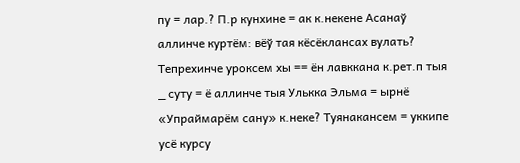пу = лар.? П.р кунхине = ак к.некене Асанаў аллинче куртём: вёў тая кёсёклансах вулать? Тепрехинче уроксем хы == ён лавккана к.рет.п тыя _ суту = ё аллинче тыя Улькка Эльма = ырнё «Упраймарём сану» к.неке? Туянакансем = уккипе усё курсу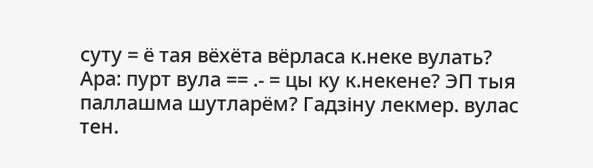суту = ё тая вёхёта вёрласа к.неке вулать?
Ара: пурт вула == .- = цы ку к.некене? ЭП тыя паллашма шутларём? Гадзіну лекмер. вулас тен.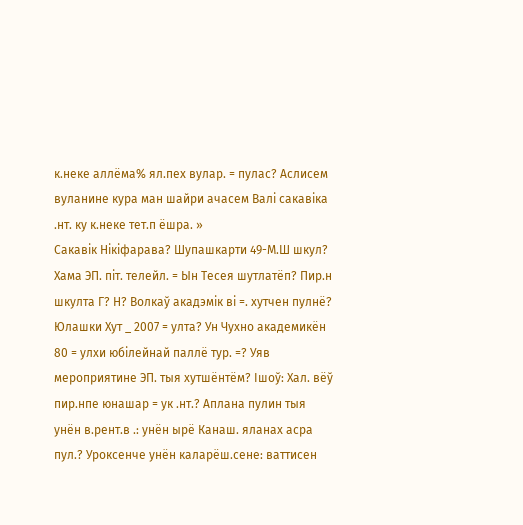к.неке аллёма% ял.пех вулар. = пулас? Аслисем вуланине кура ман шайри ачасем Валі сакавіка .нт. ку к.неке тет.п ёшра. »
Сакавік Нікіфарава? Шупашкарти 49-М.Ш шкул?
Хама ЭП. піт. телейл. = Ын Тесея шутлатёп? Пир.н шкулта Г? Н? Волкаў акадэмік ві =. хутчен пулнё? Юлашки Хут _ 2007 = улта? Ун Чухно академикён 80 = улхи юбілейнай паллё тур. =? Уяв мероприятине ЭП. тыя хутшёнтём? Ішоў: Хал. вёў пир.нпе юнашар = ук .нт.? Аплана пулин тыя унён в.рент.в .: унён ырё Канаш. яланах асра пул.? Уроксенче унён каларёш.сене: ваттисен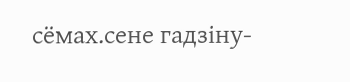сёмах.сене гадзіну-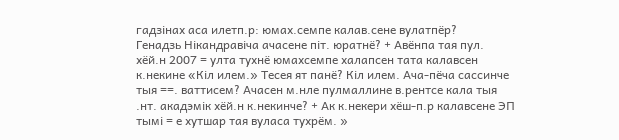гадзінах аса илетп.р: юмах.семпе калав.сене вулатпёр?
Генадзь Нікандравіча ачасене піт. юратнё? + Авёнпа тая пул. хёй.н 2007 = улта тухнё юмахсемпе халапсен тата калавсен к.некине «Кіл илем.» Тесея ят панё? Кіл илем. Ача-пёча сассинче тыя ==. ваттисем? Ачасен м.нле пулмаллине в.рентсе кала тыя .нт. акадэмік хёй.н к.некинче? + Ак к.некери хёш-п.р калавсене ЭП тымі = е хутшар тая вуласа тухрём. »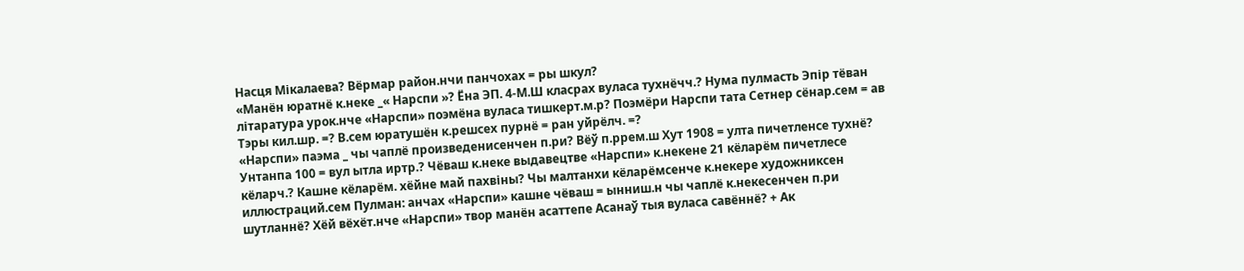Насця Мікалаева? Вёрмар район.нчи панчохах = ры шкул?
«Манён юратнё к.неке _« Нарспи »? Ёна ЭП. 4-М.Ш класрах вуласа тухнёчч.? Нума пулмасть Эпір тёван літаратура урок.нче «Нарспи» поэмёна вуласа тишкерт.м.р? Поэмёри Нарспи тата Сетнер сёнар.сем = ав Тэры кил.шр. =? В.сем юратушён к.решсех пурнё = ран уйрёлч. =?
«Нарспи» паэма _ чы чаплё произведенисенчен п.ри? Вёў п.ррем.ш Хут 1908 = улта пичетленсе тухнё? Унтанпа 100 = вул ытла иртр.? Чёваш к.неке выдавецтве «Нарспи» к.некене 21 кёларём пичетлесе кёларч.? Кашне кёларём. хёйне май пахвіны? Чы малтанхи кёларёмсенче к.некере художниксен иллюстраций.сем Пулман: анчах «Нарспи» кашне чёваш = ынниш.н чы чаплё к.некесенчен п.ри шутланнё? Хёй вёхёт.нче «Нарспи» твор манён асаттепе Асанаў тыя вуласа савённё? + Ак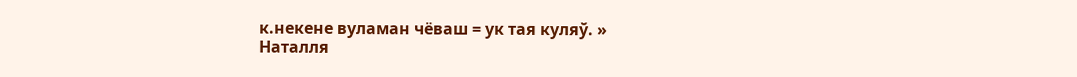к.некене вуламан чёваш = ук тая куляў. »
Наталля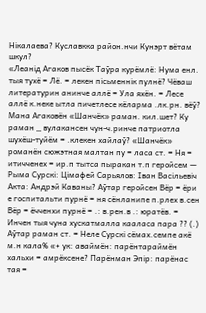Нікалаева? Куславкка район.нчи Кунэрт вётам шкул?
«Леанід Агаков пысёк Таўра курёмлё: Нума енл. тыя тухё = Лё. = лекен пісьменнік пулнё? Чёваш литературин анинче аллё = Ула яхён. = Лесе аллё к.неке ытла пичетлесе кёларма .лк.рн. вёў? Мана Агаковён «Шанчёк» раман. кил.шет? Ку раман _ вулакансен чун-ч.ринче патриотла шухёш-туйём = .клекен хайлаў? «Шанчёк» романён сюжэтная малтан пу = ласа ст. = Ня = итичченех = ир.п тытса пыракан т.п геройсем — Рыма Сурскі: Цімафей Сарьялов: Іван Васільевіч
Акта: Андрэй Каваны? Аўтар геройсен Вёр = ёри е госпитальти пурнё = ня сёнланипе п.рлех в.сен Вёр = ёчченхи пурнё = .: в.рен.в .: юратёв. = Инчен тыя чуна хускатмалла кааласа пара ?? (.) Аўтар раман ст. = Неле Сурскі сёмах.семпе акё м.н кала% «+ ук: аваймён: парёнтараймён хальхи = амрёксене? Парёнман Эпір: парёнас тая =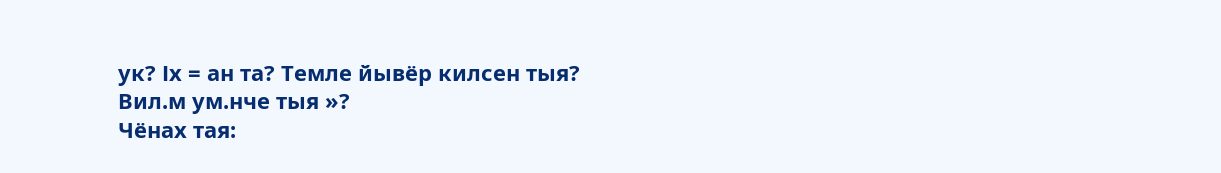ук? Іх = ан та? Темле йывёр килсен тыя? Вил.м ум.нче тыя »?
Чёнах тая: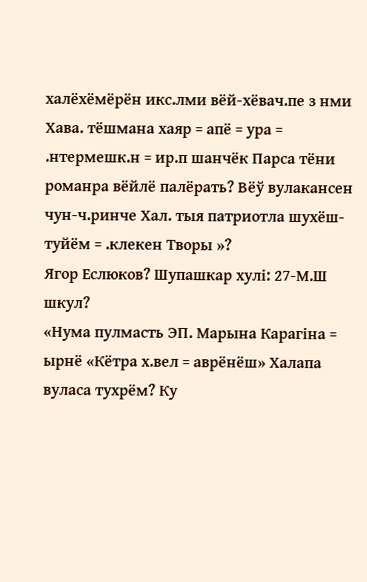халёхёмёрён икс.лми вёй-хёвач.пе з нми Хава. тёшмана хаяр = апё = ура = .нтермешк.н = ир.п шанчёк Парса тёни романра вёйлё палёрать? Вёў вулакансен чун-ч.ринче Хал. тыя патриотла шухёш-туйём = .клекен Творы »?
Ягор Еслюков? Шупашкар хулі: 27-М.Ш шкул?
«Нума пулмасть ЭП. Марына Карагіна = ырнё «Кётра х.вел = аврёнёш» Халапа вуласа тухрём? Ку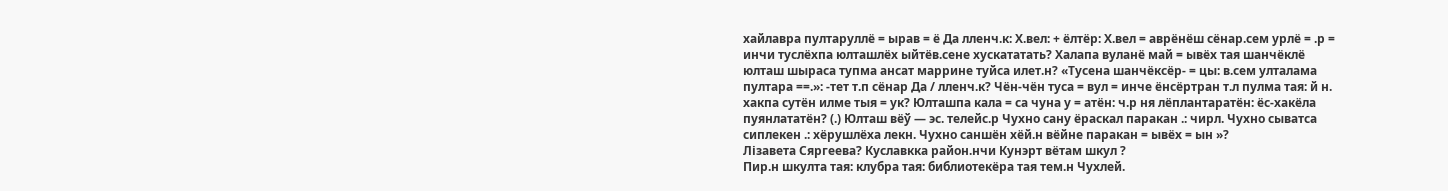хайлавра пултаруллё = ырав = ё Да лленч.к: Х.вел: + ёлтёр: Х.вел = аврёнёш сёнар.сем урлё = .р = инчи туслёхпа юлташлёх ыйтёв.сене хускататать? Халапа вуланё май = ывёх тая шанчёклё юлташ шыраса тупма ансат маррине туйса илет.н? «Тусена шанчёксёр- = цы: в.сем улталама пултара ==.»: -тет т.п сёнар Да / лленч.к? Чён-чён туса = вул = инче ёнсёртран т.л пулма тая: й н. хакпа сутён илме тыя = ук? Юлташпа кала = са чуна у = атён: ч.р ня лёплантаратён: ёс-хакёла пуянлататён? (.) Юлташ вёў — эс. телейс.р Чухно сану ёраскал паракан .: чирл. Чухно сыватса сиплекен .: хёрушлёха лекн. Чухно саншён хёй.н вёйне паракан = ывёх = ын »?
Лізавета Сяргеева? Куславкка район.нчи Кунэрт вётам шкул ?
Пир.н шкулта тая: клубра тая: библиотекёра тая тем.н Чухлей.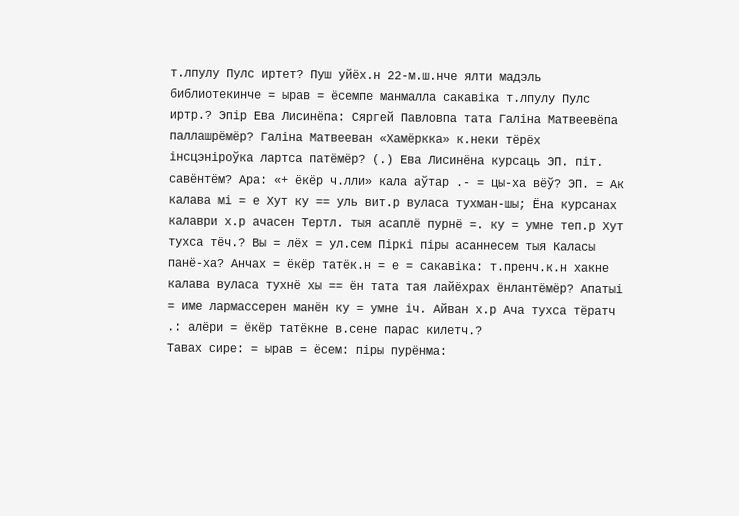т.лпулу Пулс иртет? Пуш уйёх.н 22-м.ш.нче ялти мадэль библиотекинче = ырав = ёсемпе манмалла сакавіка т.лпулу Пулс иртр.? Эпір Ева Лисинёпа: Сяргей Павловпа тата Галіна Матвеевёпа паллашрёмёр? Галіна Матвееван «Хамёркка» к.неки тёрёх інсцэніроўка лартса патёмёр? (.) Ева Лисинёна курсаць ЭП. піт. савёнтём? Ара: «+ ёкёр ч.лли» кала аўтар .- = цы-ха вёў? ЭП. = Ак калава мі = е Хут ку == уль вит.р вуласа тухман-шы; Ёна курсанах калаври х.р ачасен Тертл. тыя асаплё пурнё =. ку = умне теп.р Хут тухса тёч.? Вы = лёх = ул.сем Піркі піры асаннесем тыя Каласы панё-ха? Анчах = ёкёр татёк.н = е = сакавіка: т.пренч.к.н хакне калава вуласа тухнё хы == ён тата тая лайёхрах ёнлантёмёр? Апатыі = име лармассерен манён ку = умне іч. Айван х.р Ача тухса тёратч .: алёри = ёкёр татёкне в.сене парас килетч.?
Тавах сире: = ырав = ёсем: піры пурёнма: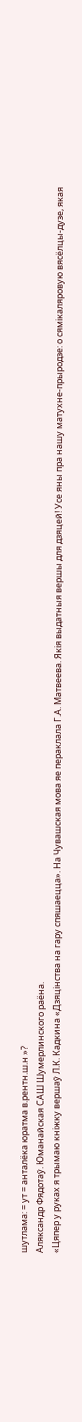шутлама: = ут = анталёка юратма в.рентн.ш.н »?
Аляксандр Фядотаў. Юманайская САШ Шумерлинского раёна.
«Цяпер у руках я трымаю кніжку вершаў Л.К. Кадкина «Дзяцінства на гару спяшаецца». На Чувашская мова яе пераклала Г.А. Матвеева. Якія выдатныя вершы для дзяцей! Усе яны пра нашу матухне-прыродзе: о сямікаляровую вясёлцы-дузе, якая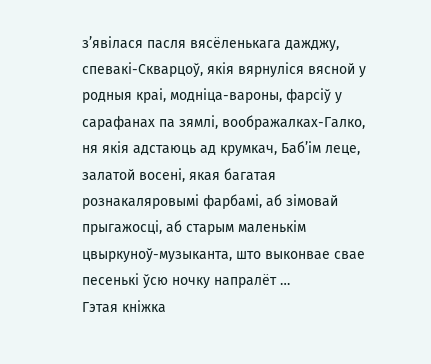з’явілася пасля вясёленькага дажджу, спевакі-Скварцоў, якія вярнуліся вясной у родныя краі, модніца-вароны, фарсіў у сарафанах па зямлі, воображалках-Галко, ня якія адстаюць ад крумкач, Баб’ім леце, залатой восені, якая багатая рознакаляровымі фарбамі, аб зімовай прыгажосці, аб старым маленькім цвыркуноў-музыканта, што выконвае свае песенькі ўсю ночку напралёт …
Гэтая кніжка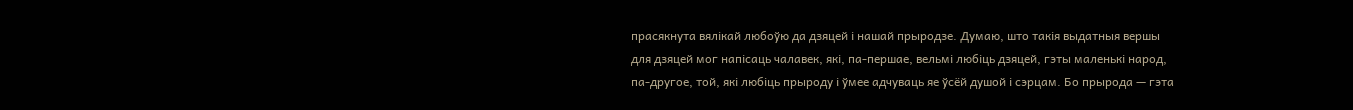прасякнута вялікай любоўю да дзяцей і нашай прыродзе. Думаю, што такія выдатныя вершы для дзяцей мог напісаць чалавек, які, па-першае, вельмі любіць дзяцей, гэты маленькі народ, па-другое, той, які любіць прыроду і ўмее адчуваць яе ўсёй душой і сэрцам. Бо прырода — гэта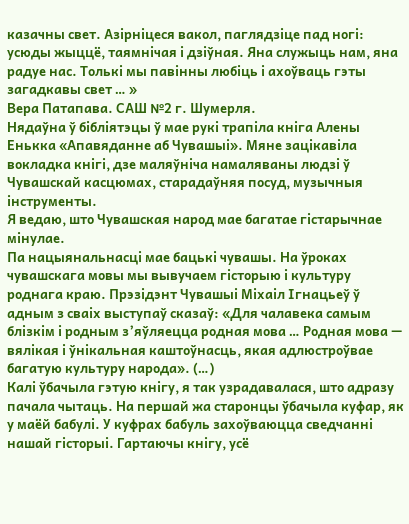казачны свет. Азірніцеся вакол, паглядзіце пад ногі: усюды жыццё, таямнічая і дзіўная. Яна служыць нам, яна радуе нас. Толькі мы павінны любіць і ахоўваць гэты загадкавы свет … »
Вера Патапава. САШ №2 г. Шумерля.
Нядаўна ў бібліятэцы ў мае рукі трапіла кніга Алены Енькка «Апавяданне аб Чувашыі». Мяне зацікавіла вокладка кнігі, дзе маляўніча намаляваны людзі ў Чувашскай касцюмах, старадаўняя посуд, музычныя інструменты.
Я ведаю, што Чувашская народ мае багатае гістарычнае мінулае.
Па нацыянальнасці мае бацькі чувашы. На ўроках чувашскага мовы мы вывучаем гісторыю і культуру роднага краю. Прэзідэнт Чувашыі Міхаіл Ігнацьеў ў адным з сваіх выступаў сказаў: «Для чалавека самым блізкім і родным з’яўляецца родная мова … Родная мова — вялікая і ўнікальная каштоўнасць, якая адлюстроўвае багатую культуру народа». (…)
Калі ўбачыла гэтую кнігу, я так узрадавалася, што адразу пачала чытаць. На першай жа старонцы ўбачыла куфар, як у маёй бабулі. У куфрах бабуль захоўваюцца сведчанні нашай гісторыі. Гартаючы кнігу, усё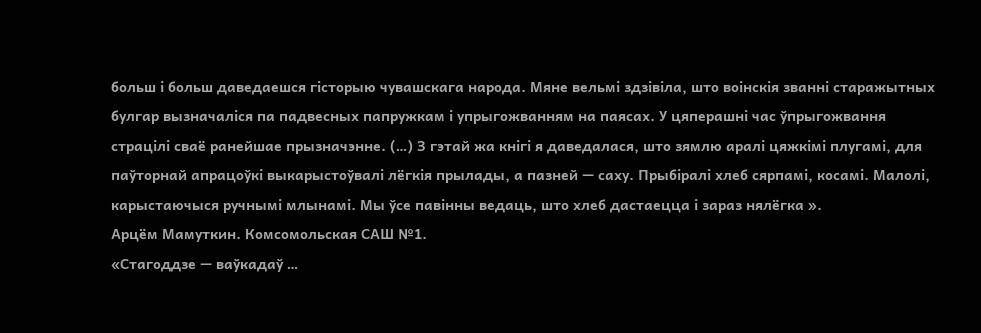больш і больш даведаешся гісторыю чувашскага народа. Мяне вельмі здзівіла, што воінскія званні старажытных булгар вызначаліся па падвесных папружкам і упрыгожванням на паясах. У цяперашні час ўпрыгожвання страцілі сваё ранейшае прызначэнне. (…) З гэтай жа кнігі я даведалася, што зямлю аралі цяжкімі плугамі, для паўторнай апрацоўкі выкарыстоўвалі лёгкія прылады, а пазней — саху. Прыбіралі хлеб сярпамі, косамі. Малолі, карыстаючыся ручнымі млынамі. Мы ўсе павінны ведаць, што хлеб дастаецца і зараз нялёгка ».
Арцём Мамуткин. Комсомольская САШ №1.
«Стагоддзе — ваўкадаў …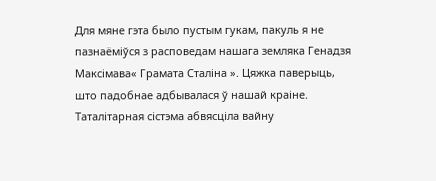Для мяне гэта было пустым гукам, пакуль я не пазнаёміўся з расповедам нашага земляка Генадзя Максімава« Грамата Сталіна ». Цяжка паверыць, што падобнае адбывалася ў нашай краіне. Таталітарная сістэма абвясціла вайну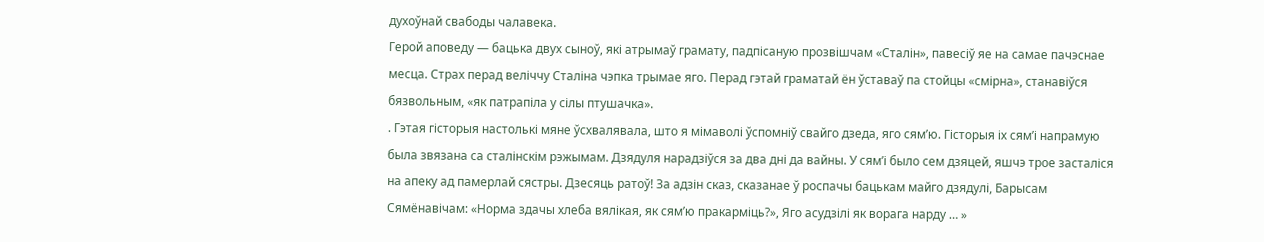духоўнай свабоды чалавека.
Герой аповеду — бацька двух сыноў, які атрымаў грамату, падпісаную прозвішчам «Сталін», павесіў яе на самае пачэснае месца. Страх перад веліччу Сталіна чэпка трымае яго. Перад гэтай граматай ён ўставаў па стойцы «смірна», станавіўся бязвольным, «як патрапіла у сілы птушачка».
. Гэтая гісторыя настолькі мяне ўсхвалявала, што я мімаволі ўспомніў свайго дзеда, яго сям’ю. Гісторыя іх сям’і напрамую была звязана са сталінскім рэжымам. Дзядуля нарадзіўся за два дні да вайны. У сям’і было сем дзяцей, яшчэ трое засталіся на апеку ад памерлай сястры. Дзесяць ратоў! За адзін сказ, сказанае ў роспачы бацькам майго дзядулі, Барысам Сямёнавічам: «Норма здачы хлеба вялікая, як сям’ю пракарміць?», Яго асудзілі як ворага нарду … »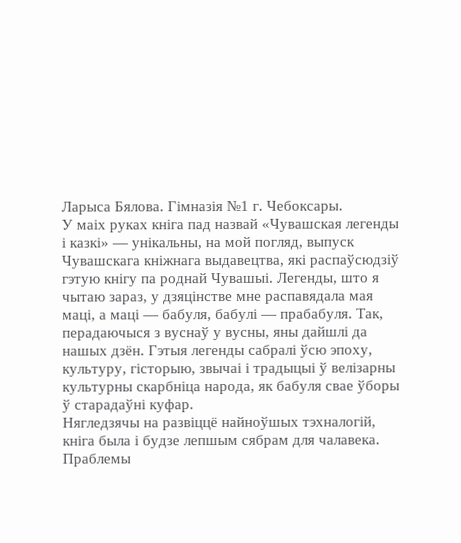Ларыса Бялова. Гімназія №1 г. Чебоксары.
У маіх руках кніга пад назвай «Чувашская легенды і казкі» — унікальны, на мой погляд, выпуск Чувашскага кніжнага выдавецтва, які распаўсюдзіў гэтую кнігу па роднай Чувашыі. Легенды, што я чытаю зараз, у дзяцінстве мне распавядала мая маці, а маці — бабуля, бабулі — прабабуля. Так, перадаючыся з вуснаў у вусны, яны дайшлі да нашых дзён. Гэтыя легенды сабралі ўсю эпоху, культуру, гісторыю, звычаі і традыцыі ў велізарны культурны скарбніца народа, як бабуля свае ўборы ў старадаўні куфар.
Нягледзячы на развіццё найноўшых тэхналогій, кніга была і будзе лепшым сябрам для чалавека. Праблемы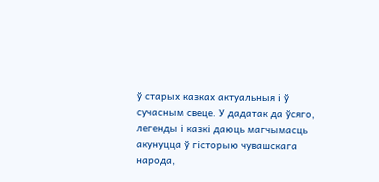ў старых казках актуальныя і ў сучасным свеце. У дадатак да ўсяго, легенды і казкі даюць магчымасць акунуцца ў гісторыю чувашскага народа,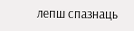лепш спазнаць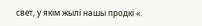свет, у якім жылі нашы продкі «.